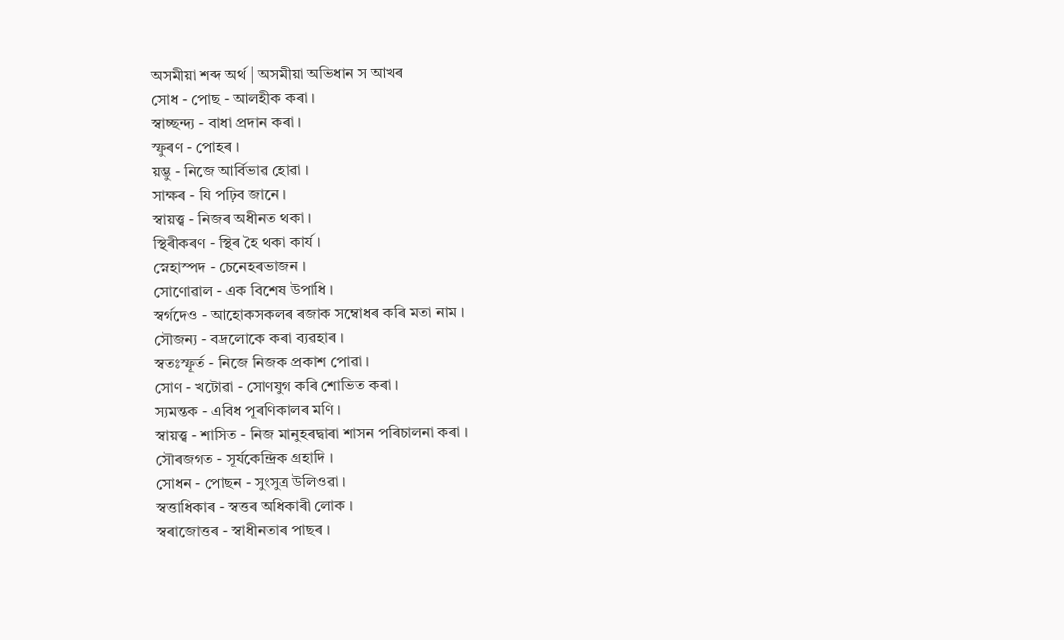অসমীয়া শব্দ অৰ্থ | অসমীয়া অভিধান স আখৰ
সোধ - পোছ - আলহীক কৰা ।
স্বাচ্ছন্দ্য - বাধা প্ৰদান কৰা ।
স্ফুৰণ - পোহৰ ।
য়ম্ভু - নিজে আৰ্বিভাৱ হোৱা ।
সাক্ষৰ - যি পঢ়িব জানে ।
স্বায়ত্ত্ব - নিজৰ অধীনত থকা ।
স্থিৰীকৰণ - স্থিৰ হৈ থকা কাৰ্য ।
স্নেহাস্পদ - চেনেহৰভাজন ।
সোণোৱাল - এক বিশেষ উপাধি ।
স্বৰ্গদেও - আহোকসকলৰ ৰজাক সম্বোধৰ কৰি মতা নাম ।
সৌজন্য - বদ্ৰলোকে কৰা ব্যৱহাৰ ।
স্বতঃস্ফূৰ্ত - নিজে নিজক প্ৰকাশ পোৱা ।
সোণ - খটোৱা - সোণযুগ কৰি শোভিত কৰা ।
স্যমন্তক - এবিধ পূৰণিকালৰ মণি ।
স্বায়ত্ত্ব - শাসিত - নিজ মানুহৰদ্বাৰা শাসন পৰিচালনা কৰা ।
সৌৰজগত - সূৰ্যকেন্দ্ৰিক গ্ৰহাদি ।
সোধন - পোছন - সুংসুত্ৰ উলিওৱা ।
স্বত্তাধিকাৰ - স্বত্তৰ অধিকাৰী লোক ।
স্বৰাজোত্তৰ - স্বাধীনতাৰ পাছৰ ।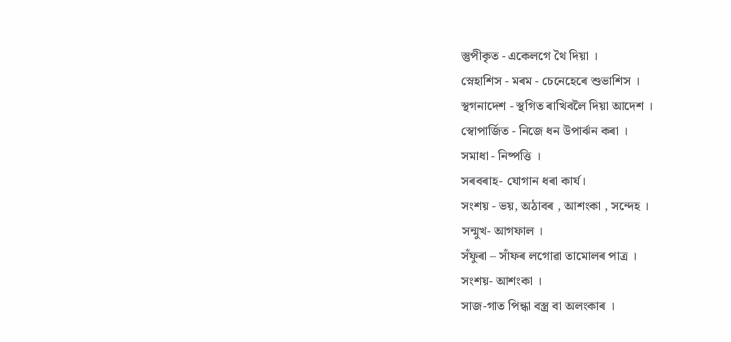স্তুপীকৃত - একেলগে থৈ দিয়া ।
স্নেহাশিস - মৰম - চেনেহেৰে শুভাশিস ।
স্থগনাদেশ - স্থগিত ৰাখিবলৈ দিয়া আদেশ ।
স্বোপাৰ্জিত - নিজে ধন উপাৰ্ঝন কৰা ।
সমাধা - নিষ্পত্তি ।
সৰবৰাহ- যোগান ধৰা কাৰ্য।
সংশয় - ভয়, অঠাবৰ , আশংকা , সন্দেহ ।
সন্মুখ- আগফাল ।
সঁফুৰা – সাঁফৰ লগোৱা তামোলৰ পাত্ৰ ।
সংশয়- আশংকা ।
সাজ-গাত পিন্ধা বস্ত্ৰ বা অলংকাৰ ।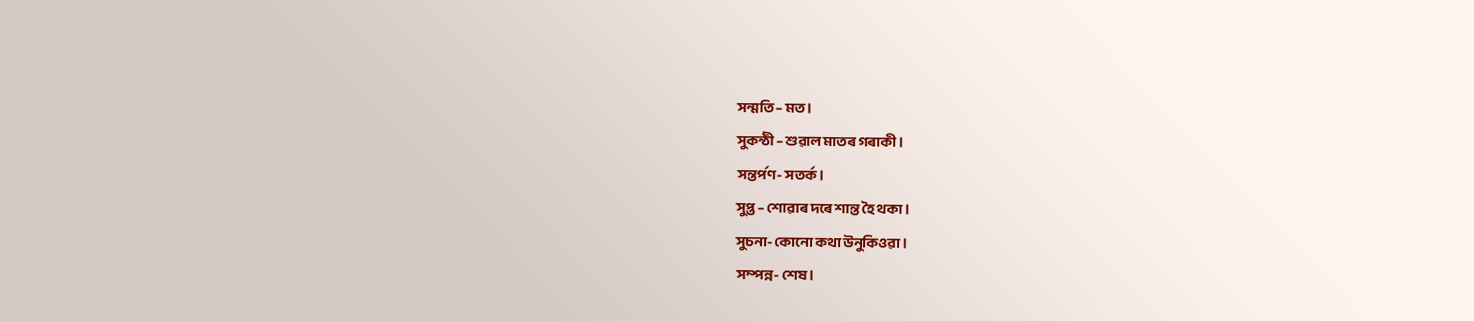সন্মতি – মত ।
সুকন্ঠী – শুৱাল মাতৰ গৰাকী ।
সন্তৰ্পণ- সতৰ্ক।
সুপ্ত – শোৱাৰ দৰে শান্ত হৈ থকা ।
সুচনা- কোনো কথা উনুকিওৱা ।
সম্পন্ন- শেষ ।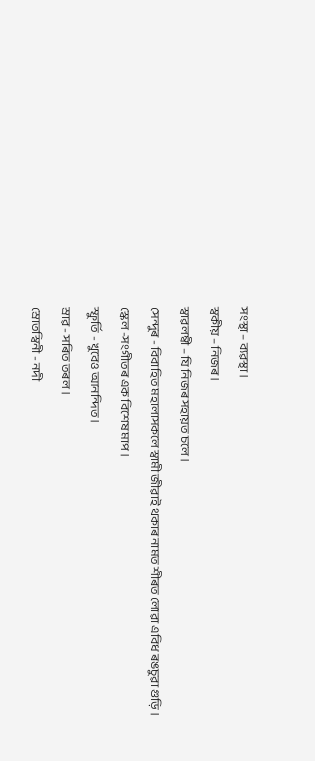সংস্থা – ব্যৱস্থা ।
স্বকীয় – নিজৰ ।
স্বাৱলম্বী – যি নিজৰ সহায়ত চলে ।
সেন্দুৰ - বিবাহিত মহালাসকলে স্বামী জীৱাই থকাৰ নামত শীৰত লোৱা এবিধ ৰঙচুৱা গুড়ি ।
স্কেল -সংগীতৰ এক বিশেষ মাপ ।
স্ফুৰ্তি - খুবেও আনন্দিত ।
স্ৰাৱ - সৰিত তৰল ।
স্ৰোতস্বিনী - নদী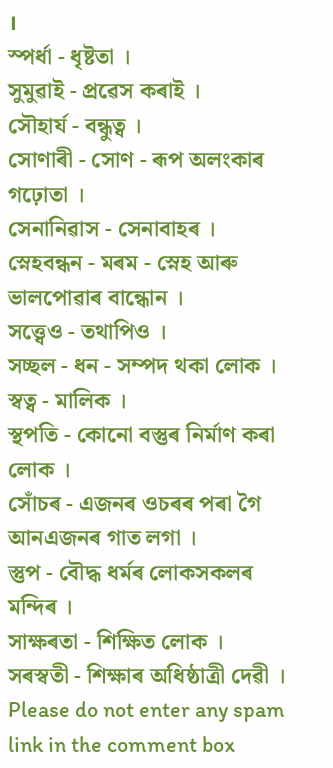।
স্পৰ্ধা - ধৃষ্টতা ।
সুমুৱাই - প্ৰৱেস কৰাই ।
সৌহাৰ্য - বন্ধুত্ব ।
সোণাৰী - সোণ - ৰূপ অলংকাৰ গঢ়োতা ।
সেনানিৱাস - সেনাবাহৰ ।
স্নেহবন্ধন - মৰম - স্নেহ আৰু ভালপোৱাৰ বান্ধোন ।
সত্ত্বেও - তথাপিও ।
সচ্ছল - ধন - সম্পদ থকা লোক ।
স্বত্ব - মালিক ।
স্থপতি - কোনো বস্তুৰ নিৰ্মাণ কৰা লোক ।
সোঁচৰ - এজনৰ ওচৰৰ পৰা গৈ আনএজনৰ গাত লগা ।
স্তুপ - বৌদ্ধ ধৰ্মৰ লোকসকলৰ মন্দিৰ ।
সাক্ষৰতা - শিক্ষিত লোক ।
সৰস্বতী - শিক্ষাৰ অধিষ্ঠাত্ৰী দেৱী ।
Please do not enter any spam link in the comment box